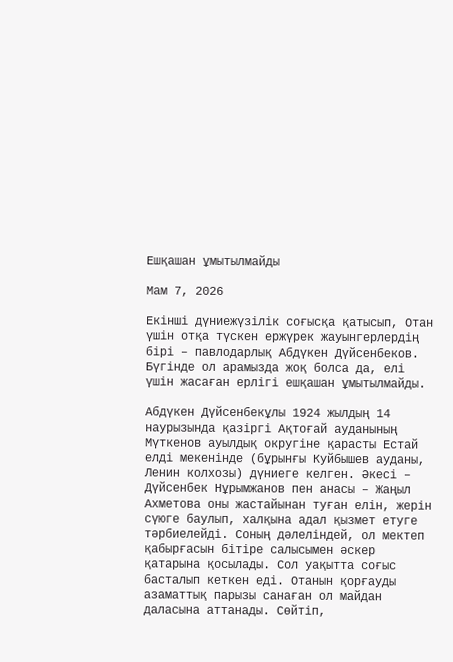Ешқашан ұмытылмайды

Мам 7, 2026

Екінші дүниежүзілік соғысқа қатысып, Отан үшін отқа түскен ержүрек жауынгерлердің бірі – павлодарлық Абдүкен Дүйсенбеков. Бүгінде ол арамызда жоқ болса да, елі үшін жасаған ерлігі ешқашан ұмытылмайды.

Абдүкен Дүйсенбекұлы 1924 жылдың 14 наурызында қазіргі Ақтоғай ауданының Мүткенов ауылдық округіне қарасты Естай елді мекенінде (бұрынғы Куйбышев ауданы, Ленин колхозы) дүниеге келген. Әкесі – Дүйсенбек Нұрымжанов пен анасы – Жаңыл Ахметова оны жастайынан туған елін, жерін сүюге баулып, халқына адал қызмет етуге тәрбиелейді. Соның дәлеліндей, ол мектеп қабырғасын бітіре салысымен әскер қатарына қосылады. Сол уақытта соғыс басталып кеткен еді. Отанын қорғауды азаматтық парызы санаған ол майдан даласына аттанады. Сөйтіп,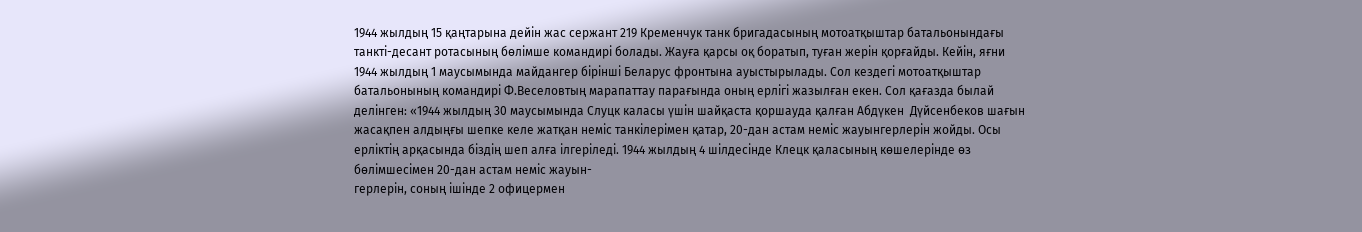1944 жылдың 15 қаңтарына дейін жас сержант 219 Кременчук танк бригадасының мотоатқыштар батальонындағы танкті-десант ротасының бөлімше командирі болады. Жауға қарсы оқ боратып, туған жерін қорғайды. Кейін, яғни 1944 жылдың 1 маусымында майдангер бірінші Беларус фронтына ауыстырылады. Сол кездегі мотоатқыштар батальонының командирі Ф.Веселовтың марапаттау парағында оның ерлігі жазылған екен. Сол қағазда былай делінген: «1944 жылдың 30 маусымында Слуцк каласы үшін шайқаста қоршауда қалған Абдүкен  Дүйсенбеков шағын жасақпен алдыңғы шепке келе жатқан неміс танкілерімен қатар, 20-дан астам неміс жауынгерлерін жойды. Осы ерліктің арқасында біздің шеп алға ілгеріледі. 1944 жылдың 4 шілдесінде Клецк қаласының көшелерінде өз бөлімшесімен 20-дан астам неміс жауын-
герлерін, соның ішінде 2 офицермен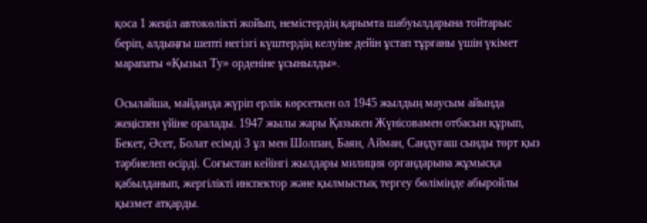қоса 1 жеңіл автокөлікті жойып, немістердің қарымта шабуылдарына тойтарыс беріп, алдыңғы шепті негізгі күштердің келуіне дейін ұстап тұрғаны үшін үкімет марапаты «Қызыл Ту» орденіне ұсынылды».

Осылайша, майданда жүріп ерлік көрсеткен ол 1945 жылдың маусым айында жеңіспен үйіне оралады. 1947 жылы жары Қазыкен Жүнісовамен отбасын құрып, Бекет, Әсет, Болат есімді 3 ұл мен Шолпан, Баян, Айман, Сандуғаш сынды төрт қыз тәрбиелеп өсірді. Соғыстан кейінгі жылдары милиция органдарына жұмысқа қабылданып, жергілікті инспектор және қылмыстық тергеу бөлімінде абыройлы қызмет атқарды.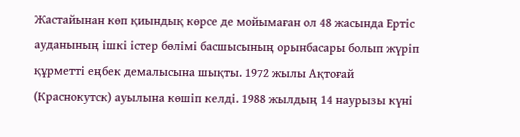Жастайынан көп қиындық көрсе де мойымаған ол 48 жасында Ертіс ауданының ішкі істер бөлімі басшысының орынбасары болып жүріп құрметті еңбек демалысына шықты. 1972 жылы Ақтоғай (Краснокутск) ауылына көшіп келді. 1988 жылдың 14 наурызы күні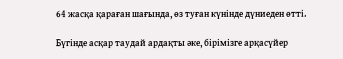64 жасқа қараған шағында, өз туған күнінде дүниеден өтті.

Бүгінде асқар таудай ардақты әке, бірімізге арқасүйер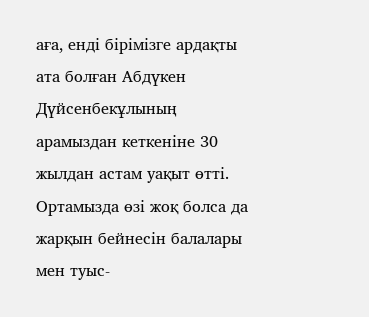аға, енді бірімізге ардақты ата болған Абдүкен Дүйсенбекұлының арамыздан кеткеніне 30 жылдан астам уақыт өтті. Ортамызда өзі жоқ болса да жарқын бейнесін балалары мен туыс-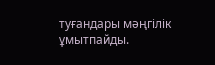туғандары мәңгілік ұмытпайды.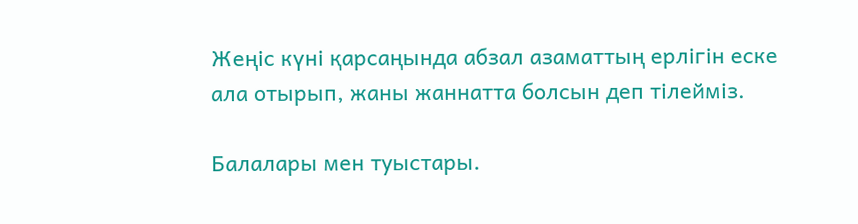Жеңіс күні қарсаңында абзал азаматтың ерлігін еске ала отырып, жаны жаннатта болсын деп тілейміз.

Балалары мен туыстары.